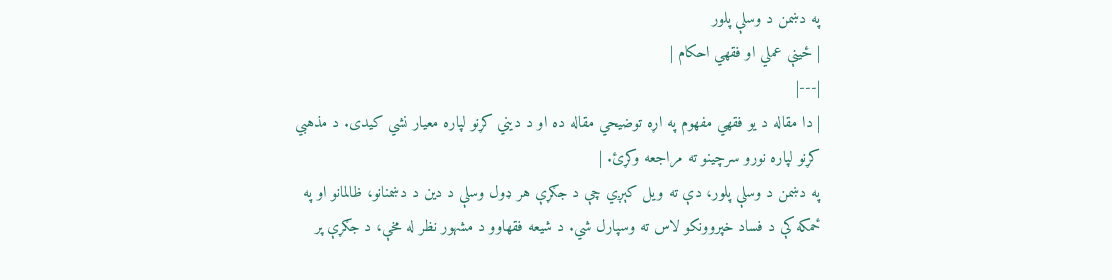په دښمن د وسلې پلور
| ځینې عملي او فقهي احکام |
|---|
| دا مقاله د یو فقهي مفهوم په اړه توضیحي مقاله ده او د دیني کړنو لپاره معیار نشي کیدی. د مذهبي کړنو لپاره نورو سرچینو ته مراجعه وکړئ. |
په دښمن د وسلې پلور، دې ته ویل کېږي چې د جګړې هر ډول وسلې د دین د دښمنانو، ظالمانو او په ځمکه کې د فساد خپروونکو لاس ته وسپارل شي. د شیعه فقهاوو د مشهور نظر له مخې، د جګړې پر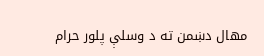مهال دښمن ته د وسلې پلور حرام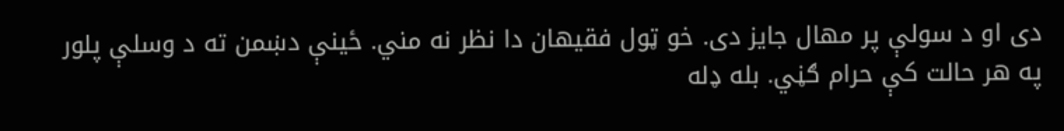دی او د سولې پر مهال جایز دی. خو ټول فقیهان دا نظر نه مني. ځینې دښمن ته د وسلې پلور په هر حالت کې حرام ګڼي. بله ډله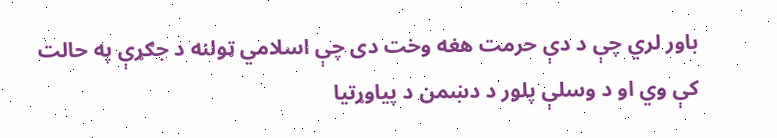باور لري چې د دې حرمت هغه وخت دی چې اسلامي ټولنه د جګړې په حالت کې وي او د وسلې پلور د دښمن د پیاوړتیا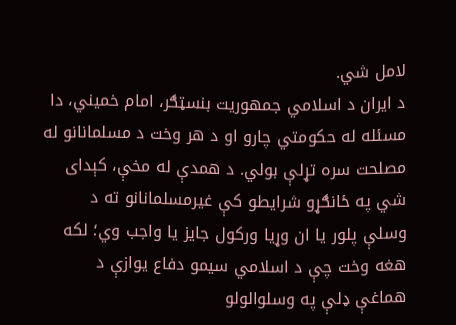لامل شي.
د ایران د اسلامي جمهوریت بنسټګر، امام خمیني، دا مسئله له حکومتي چارو او د هر وخت د مسلمانانو له مصلحت سره تړلې بولي. د همدې له مخې، کېدای شي په ځانګړو شرایطو کې غیرمسلمانانو ته د وسلې پلور یا ان وړیا ورکول جایز یا واجب وي؛ لکه هغه وخت چې د اسلامي سیمو دفاع یوازې د هماغې ډلې په وسلوالولو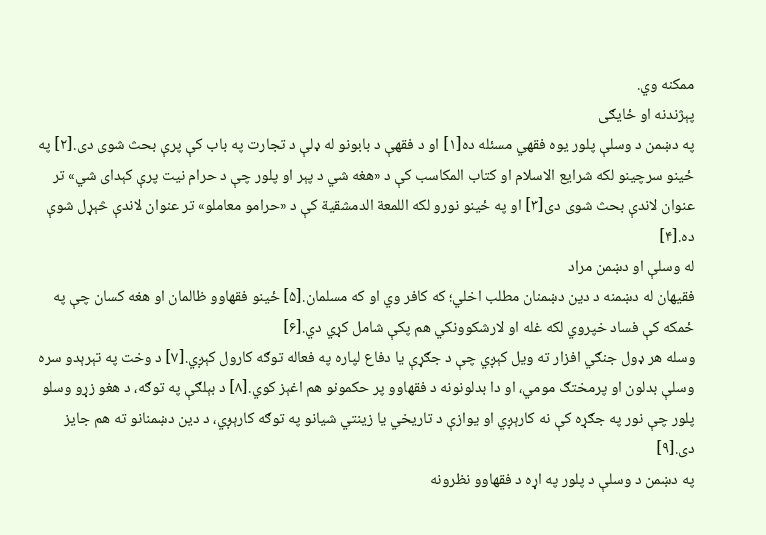ممکنه وي.
پېژندنه او ځایګی
په دښمن د وسلې پلور یوه فقهي مسئله ده[۱] او د فقهې د بابونو له ډلې د تجارت په باب کې پرې بحث شوی دی.[۲] په ځینو سرچینو لکه شرایع الاسلام او کتاب المکاسب کې د «هغه شي د پېر او پلور چې د حرام نیت پرې کېدای شي» تر عنوان لاندې بحث شوی دی[۳] او په ځینو نورو لکه اللمعة الدمشقیة کې د «حرامو معاملو» تر عنوان لاندې څېړل شوې ده.[۴]
له وسلې او دښمن مراد
فقیهان له دښمنه د دین دښمنان مطلب اخلي؛ که کافر وي او که مسلمان.[۵] ځینو فقهاوو ظالمان او هغه کسان چې په ځمکه کې فساد خپروي لکه غله او لارشکوونکي هم پکې شامل کړي دي.[۶]
وسله هر ډول جنګي افزار ته ویل کېږي چې د جګړې یا دفاع لپاره په فعاله توګه کارول کېږي.[۷] د وخت په تېرېدو سره وسلې بدلون او پرمختګ مومي، او دا بدلونونه د فقهاوو پر حکمونو هم اغېز کوي.[۸] د بېلګې په توګه، د هغو زړو وسلو پلور چې نور په جګړه کې نه کارېږي او یوازې د تاریخي یا زینتي شیانو په توګه کارېږي، د دین دښمنانو ته هم جایز دی.[۹]
په دښمن د وسلې د پلور په اړه د فقهاوو نظرونه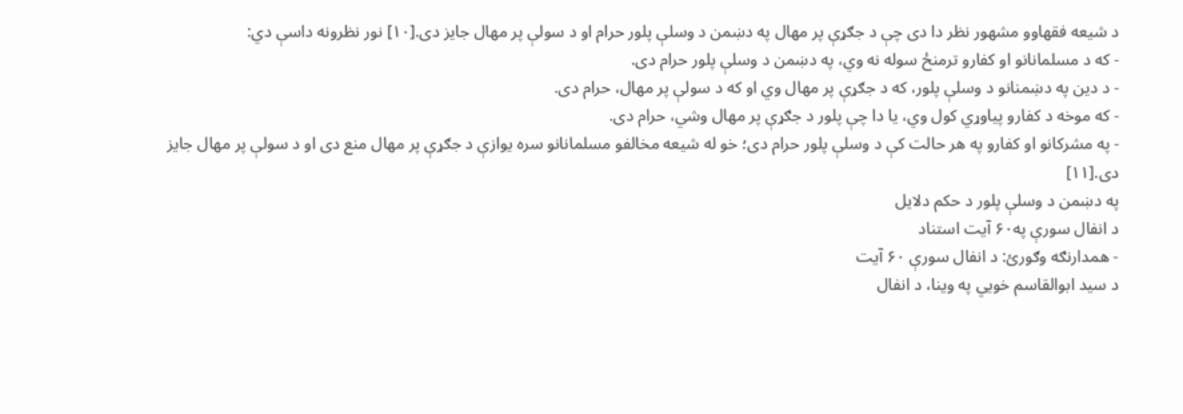د شیعه فقهاوو مشهور نظر دا دی چې د جګړې پر مهال په دښمن د وسلې پلور حرام او د سولې پر مهال جایز دی.[۱۰] نور نظرونه داسې دي:
- که د مسلمانانو او کفارو ترمنځ سوله نه وي، په دښمن د وسلې پلور حرام دی.
- د دین په دښمنانو د وسلې پلور، که د جګړې پر مهال وي او که د سولې پر مهال، حرام دی.
- که موخه د کفارو پیاوړي کول وي، یا دا چې پلور د جګړې پر مهال وشي، حرام دی.
- په مشرکانو او کفارو په هر حالت کې د وسلې پلور حرام دی؛ خو له شیعه مخالفو مسلمانانو سره یوازې د جګړې پر مهال منع دی او د سولې پر مهال جایز دی.[۱۱]
په دښمن د وسلې پلور د حکم دلایل
د انفال سورې په۶۰ آیت استناد
- همدارنګه وګورئ: د انفال سورې ۶۰ آیت
د سید ابوالقاسم خویي په وینا، د انفال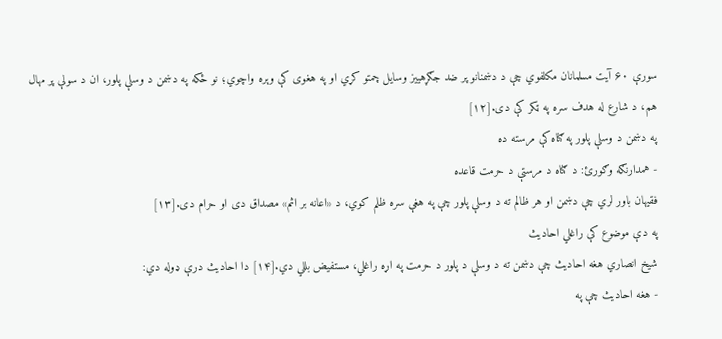سورې ۶۰ آیت مسلمانان مکلفوي چې د دښمنانو پر ضد جګړهییز وسایل چمتو کړي او په هغوی کې وېره واچوي؛ نو ځکه په دښمن د وسلې پلور، ان د سولې پر مهال هم، د شارع له هدف سره په ټکر کې دی.[۱۲]
په دښمن د وسلې پلور په ګناه کې مرسته ده
- همدارنګه وګورئ: د ګناه د مرستې د حرمت قاعده
فقیهان باور لري چې دښمن او هر ظالم ته د وسلې پلور چې په هغې سره ظلم کوي، د «اعانه بر اثم» مصداق دی او حرام دی.[۱۳]
په دې موضوع کې راغلي احادیث
شیخ انصاري هغه احادیث چې دښمن ته د وسلې د پلور د حرمت په اړه راغلي، مستفیض بللي دي.[۱۴] دا احادیث درې ډوله دي:
- هغه احادیث چې په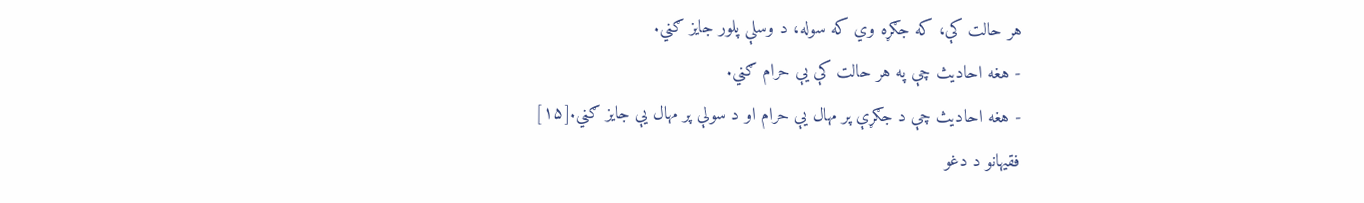هر حالت کې، که جګړه وي که سوله، د وسلې پلور جایز ګڼي.
- هغه احادیث چې په هر حالت کې یې حرام ګڼي.
- هغه احادیث چې د جګړې پر مهال یې حرام او د سولې پر مهال یې جایز ګڼي.[۱۵]
فقیهانو د دغو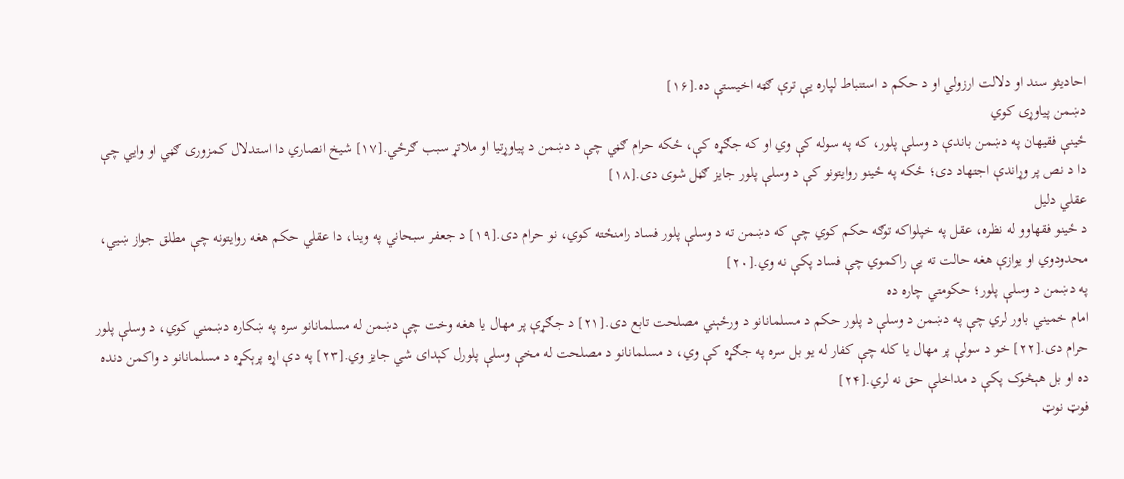احادیثو سند او دلالت ارزولي او د حکم د استنباط لپاره یې ترې ګټه اخیستې ده.[۱۶]
دښمن پیاوړی کوي
ځینې فقیهان په دښمن باندې د وسلې پلور، که په سوله کې وي او که جګړه کې، ځکه حرام ګڼي چې د دښمن د پیاوړتیا او ملاتړ سبب ګرځي.[۱۷] شیخ انصاري دا استدلال کمزوری ګڼي او وايي چې دا د نص پر وړاندې اجتهاد دی؛ ځکه په ځینو روایتونو کې د وسلې پلور جایز ګڼل شوی دی.[۱۸]
عقلي دلیل
د ځینو فقهاوو له نظره، عقل په خپلواکه توګه حکم کوي چې که دښمن ته د وسلې پلور فساد رامنځته کوي، نو حرام دی.[۱۹] د جعفر سبحاني په وینا، دا عقلي حکم هغه روایتونه چې مطلق جواز ښيي، محدودوي او یوازې هغه حالت ته یې راکموي چې فساد پکې نه وي.[۲۰]
په دښمن د وسلې پلور؛ حکومتي چاره ده
امام خمیني باور لري چې په دښمن د وسلې د پلور حکم د مسلمانانو د ورځېني مصلحت تابع دی.[۲۱] د جګړې پر مهال یا هغه وخت چې دښمن له مسلمانانو سره په ښکاره دښمني کوي، د وسلې پلور حرام دی.[۲۲] خو د سولې پر مهال یا کله چې کفار له یو بل سره په جګړه کې وي، د مسلمانانو د مصلحت له مخې وسلې پلورل کېدای شي جایز وي.[۲۳] په دې اړه پرېکړه د مسلمانانو د واکمن دنده ده او بل هېڅوک پکې د مداخلې حق نه لري.[۲۴]
فوټ نوټ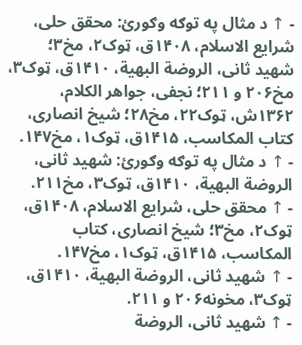- ↑ د مثال په توګه وګورئ: محقق حلی، شرایع الاسلام، ۱۴۰۸ق، ټوک۲، مخ۳؛ شهید ثانی، الروضة البهیة، ۱۴۱۰ق، ټوک۳، مخ۲۰۶ و ۲۱۱؛ نجفی، جواهر الکلام، ۱۳۶۲ش، ټوک۲۲، مخ۲۸؛ شیخ انصاری، کتاب المکاسب، ۱۴۱۵ق، ټوک۱، مخ۱۴۷.
- ↑ د مثال په توګه وګورئ: شهید ثانی، الروضة البهیة، ۱۴۱۰ق، ټوک۳، مخ۲۱۱.
- ↑ محقق حلی، شرایع الاسلام، ۱۴۰۸ق، ټوک۲، مخ۳؛ شیخ انصاری، کتاب المکاسب، ۱۴۱۵ق، ټوک۱، مخ۱۴۷.
- ↑ شهید ثانی، الروضة البهیة، ۱۴۱۰ق، ټوک۳، مخونه۲۰۶ و ۲۱۱.
- ↑ شهید ثانی، الروضة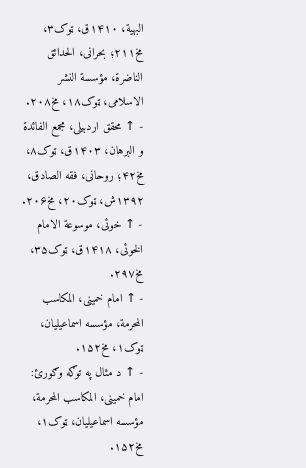البهیة، ۱۴۱۰ق، ټوک۳، مخ۲۱۱؛ بحرانی، الحدائق الناضرة، مؤسسة النشر الاسلامی، ټوک۱۸، مخ۲۰۸.
- ↑ محقق اردبیلی، مجمع الفائدة و البرهان، ۱۴۰۳ق، ټوک۸، مخ۴۲؛ روحانی، فقه الصادق، ۱۳۹۲ش، ټوک۲۰، مخ۲۰۶.
- ↑ خوئی، موسوعة الامام الخوئی، ۱۴۱۸ق، ټوک۳۵، مخ۲۹۷.
- ↑ امام خمینی، المکاسب المحرمة، مؤسسه اسماعیلیان، ټوک۱، مخ۱۵۲.
- ↑ د مثال په توګه وګورئ: امام خمینی، المکاسب المحرمة، مؤسسه اسماعیلیان، ټوک۱، مخ۱۵۲.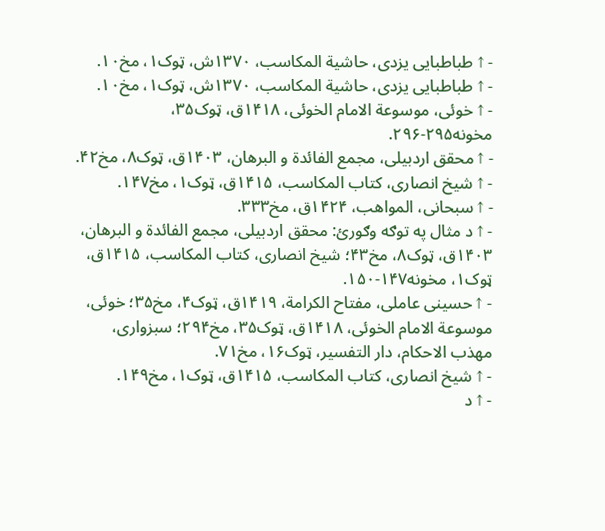- ↑ طباطبایی یزدی، حاشیة المکاسب، ۱۳۷۰ش، ټوک۱، مخ۱۰.
- ↑ طباطبایی یزدی، حاشیة المکاسب، ۱۳۷۰ش، ټوک۱، مخ۱۰.
- ↑ خوئی، موسوعة الامام الخوئی، ۱۴۱۸ق، ټوک۳۵، مخونه۲۹۵-۲۹۶.
- ↑ محقق اردبیلی، مجمع الفائدة و البرهان، ۱۴۰۳ق، ټوک۸، مخ۴۲.
- ↑ شیخ انصاری، کتاب المکاسب، ۱۴۱۵ق، ټوک۱، مخ۱۴۷.
- ↑ سبحانی، المواهب، ۱۴۲۴ق، مخ۳۳۳.
- ↑ د مثال په توګه وګورئ: محقق اردبیلی، مجمع الفائدة و البرهان، ۱۴۰۳ق، ټوک۸، مخ۴۳؛ شیخ انصاری، کتاب المکاسب، ۱۴۱۵ق، ټوک۱، مخونه۱۴۷-۱۵۰.
- ↑ حسینی عاملی، مفتاح الکرامة، ۱۴۱۹ق، ټوک۴، مخ۳۵؛ خوئی، موسوعة الامام الخوئی، ۱۴۱۸ق، ټوک۳۵، مخ۲۹۴؛ سبزواری، مهذب الاحکام، دار التفسیر، ټوک۱۶، مخ۷۱.
- ↑ شیخ انصاری، کتاب المکاسب، ۱۴۱۵ق، ټوک۱، مخ۱۴۹.
- ↑ د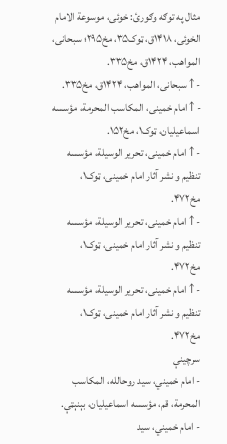مثال په توګه وګورئ: خوئی، موسوعة الامام الخوئی، ۱۴۱۸ق، ټوک۳۵، مخ۲۹۵؛ سبحانی، المواهب، ۱۴۲۴ق، مخ۳۳۵.
- ↑ سبحانی، المواهب، ۱۴۲۴ق، مخ۳۳۵.
- ↑ امام خمینی، المکاسب المحرمة، مؤسسه اسماعیلیان، ټوک۱، مخ۱۵۲.
- ↑ امام خمینی، تحریر الوسیلة، مؤسسه تنظیم و نشر آثار امام خمینی، ټوک۱، مخ۴۷۲.
- ↑ امام خمینی، تحریر الوسیلة، مؤسسه تنظیم و نشر آثار امام خمینی، ټوک۱، مخ۴۷۲.
- ↑ امام خمینی، تحریر الوسیلة، مؤسسه تنظیم و نشر آثار امام خمینی، ټوک۱، مخ۴۷۲.
سرچينې
- امام خمیني، سید روحالله، المکاسب المحرمة، قم، مؤسسه اسماعیلیان، بېنېټې.
- امام خمیني، سید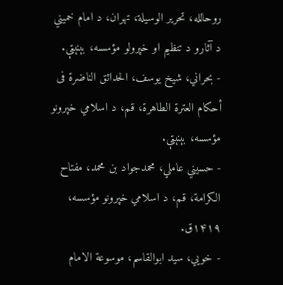روحالله، تحریر الوسیلة، تهران، د امام خمیني د آثارو د تنظیم او خپرولو مؤسسه، بېنېټې.
- بحراني، شیخ یوسف، الحدائق الناضرة فی أحکام العترة الطاهرة، قم، د اسلامي خپرونو مؤسسه، بېنېټې.
- حسيني عاملي، محمدجواد بن محمد، مفتاح الکرامة، قم، د اسلامي خپرونو مؤسسه، ۱۴۱۹ق.
- خویي، سید ابوالقاسم، موسوعة الامام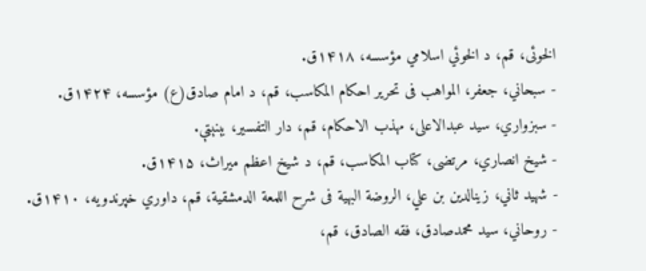الخوئی، قم، د الخوئي اسلامي مؤسسه، ۱۴۱۸ق.
- سبحاني، جعفر، المواهب فی تحریر احکام المکاسب، قم، د امام صادق(ع) مؤسسه، ۱۴۲۴ق.
- سبزواري، سید عبدالاعلی، مهذب الاحکام، قم، دار التفسیر، بېنېټې.
- شیخ انصاري، مرتضی، کتاب المکاسب، قم، د شیخ اعظم میراث، ۱۴۱۵ق.
- شهید ثاني، زینالدین بن علي، الروضة البهیة فی شرح اللمعة الدمشقیة، قم، داوري خپرندویه، ۱۴۱۰ق.
- روحاني، سید محمدصادق، فقه الصادق، قم،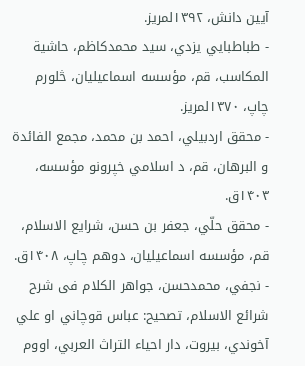آیین دانش، ۱۳۹۲لمریز.
- طباطبایي یزدي، سید محمدکاظم، حاشیة المکاسب، قم، مؤسسه اسماعیلیان، څلورم چاپ، ۱۳۷۰لمریز.
- محقق اردبیلي، احمد بن محمد، مجمع الفائدة و البرهان، قم، د اسلامي خپرونو مؤسسه، ۱۴۰۳ق.
- محقق حلّي، جعفر بن حسن، شرایع الاسلام، قم، مؤسسه اسماعیلیان، دوهم چاپ، ۱۴۰۸ق.
- نجفي، محمدحسن، جواهر الکلام فی شرح شرائع الاسلام، تصحیح: عباس قوچاني او علي آخوندي، بیروت، دار احیاء التراث العربي، اووم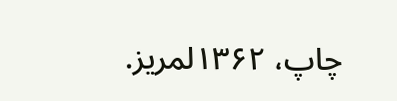چاپ، ۱۳۶۲لمریز.